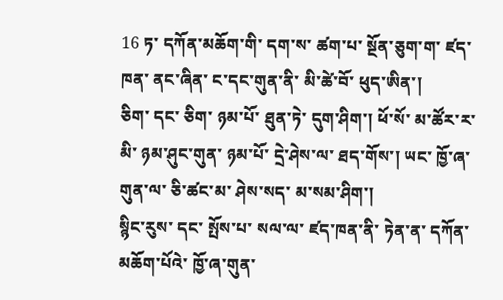16 ཏ་ དཀོན་མཆོག་གི་ དག་ས་ ཚག་པ་ སྔོན་ཅུག་ག་ ཛད་ཁན་ ནང་ཞིན་ ང་དང་གུན་ནི་ མི་ཚེ་བོ་ ཕུད་ཨིན་།
ཅིག་ དང་ ཅིག་ ཉམ་པོ་ ཐུན་ཏེ་ དུག་ཤིག་། ཕོ་སོ་ མ་ཚོར་ར་ མི་ ཉམ་ཤུང་གུན་ ཉམ་པོ་ དྲེ་ཤེས་ལ་ ཐད་གོས་། ཡང་ ཁྱོ་ཞ་གུན་ལ་ ཅི་ཚང་མ་ ཤེས་སད་ མ་སམ་ཤིག་།
སྙིང་རུས་ དང་ སྤོས་པ་ སལ་ལ་ ཛད་ཁན་ནི་ ཏེན་ན་ དཀོན་མཆོག་པོའེ་ ཁྱོ་ཞ་གུན་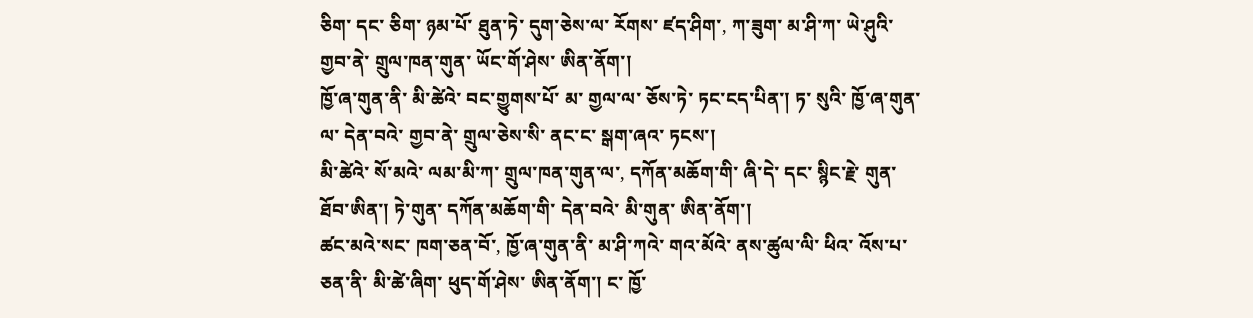ཅིག་ དང་ ཅིག་ ཉམ་པོ་ ཐུན་ཏེ་ དུག་ཅེས་ལ་ རོགས་ ཛད་ཤིག་, ཀ་ཟུག་ མ་ཤི་ཀ་ ཡེ་ཤུའི་ གྱབ་ནེ་ གྲུལ་ཁན་གུན་ ཡོང་གོ་ཤེས་ ཨིན་ནོག་།
ཁྱོ་ཞ་གུན་ནི་ མི་ཚེའེ་ བང་གྱུགས་པོ་ མ་ གྱལ་ལ་ ཅོས་ཏེ་ ཏང་ངད་པིན་། ཏ་ སུའི་ ཁྱོ་ཞ་གུན་ལ་ དེན་བའེ་ གྱབ་ནེ་ གྲུལ་ཅེས་སི་ ནང་ང་ སྒག་ཞའ་ ཏངས་།
མི་ཚེའེ་ སོ་མའེ་ ལམ་མི་ཀ་ གྲུལ་ཁན་གུན་ལ་, དཀོན་མཆོག་གི་ ཞི་དེ་ དང་ སྙིང་རྗེ་ གུན་ ཐོབ་ཨིན་། ཏེ་གུན་ དཀོན་མཆོག་གི་ དེན་བའེ་ མི་གུན་ ཨིན་ནོག་།
ཚང་མའེ་སང་ ཁག་ཅན་བོ་, ཁྱོ་ཞ་གུན་ནི་ མ་ཤི་ཀའེ་ གའ་མོའེ་ ནས་ཚུལ་ལི་ ཕིའ་ འོས་པ་ཅན་ནི་ མི་ཚེ་ཞིག་ ཕུད་གོ་ཤེས་ ཨིན་ནོག་། ང་ ཁྱོ་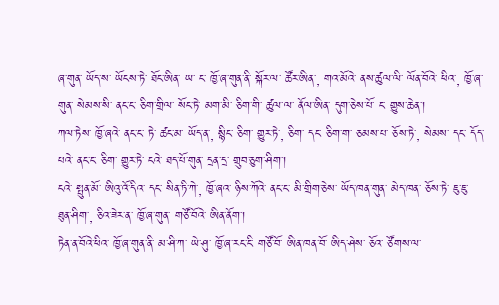ཞ་གུན་ ཡོད་ས་ ཡོངས་ཏེ་ ཐོང་ཨིན་ ཡ་ ང་ ཁྱོ་ཞ་གུན་ནི་ སྐོར་ལ་ ཚོར་ཨིན་, གའ་མོའེ་ ནས་ཚུལ་ལི་ ལོན་བོའེ་ ཕིའ་, ཁྱོ་ཞ་གུན་ སེམས་སི་ ནང་ང་ ཅིག་གྲིལ་ སོང་ཏེ་ མག་མི་ ཅིག་གི་ ཚུལ་ལ་ ནོལ་ཨིན་ དུག་ཅེས་པོ་ ང་ གྱུས་ཆེན་།
ཀལ་ཏེས་ ཁྱོ་ཞའེ་ ནང་ང་ ཏེ་ ཚང་མ་ ཡོད་ན་, སྙིང་ ཅིག་ གྱུར་ཏེ་, ཅིག་ དང་ ཅིག་ག་ ཅམས་པ་ ཅོས་ཏེ་, སེམས་ དང་ དོད་པའེ་ ནང་ང་ ཅིག་ གྱུར་ཏེ་ ངའེ་ ཐད་པོ་གུན་ དྲན་དྲ་ གྲུབ་ཅུག་ཤིག་།
ངའེ་ སྤུན་མོ་ ཨིའུ་འོ་དིའ་ དང་ སིན་ཏི་ཀེ་, ཁྱོ་ཞའ་ ཉིས་ཀོའེ་ ནང་ང་ མི་གྲིག་ཅེས་ ཡོད་ཁན་གུན་ མེད་ཁན་ ཅོས་ཏེ་ ཇུ་ཇུ་ ཐུན་ཤིག་, ཅིའ་ཟེར་ན་ ཁྱོ་ཞ་གུན་ གཙོ་བོའེ་ ཨིན་ནོག་།
ཏེན་ན་བོའེ་ཕིའ་ ཁྱོ་ཞ་གུན་ནི་ མ་ཤི་ཀ་ ཡེ་ཤུ་ ཁྱོ་ཞ་རང་ངི་ གཙོ་བོ་ ཨིན་ཁན་བོ་ ཨིད་ཤེས་ ཅོའ་ ཙོགས་ལ་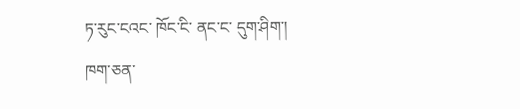ཏ་རུང་ངའང་ ཁོང་ངི་ ནང་ང་ དུག་ཤིག་།
ཁག་ཅན་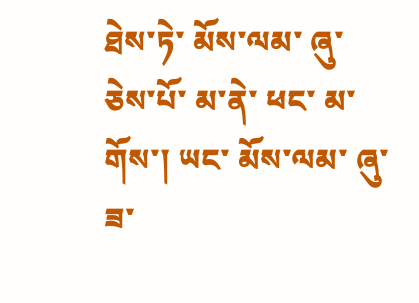ཐེས་ཏེ་ མོས་ལམ་ ཞུ་ཅེས་པོ་ མ་ནེ་ ཕང་ མ་གོས་། ཡང་ མོས་ལམ་ ཞུ་ ཟ་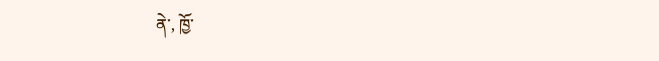ནེ་, ཁྱོ་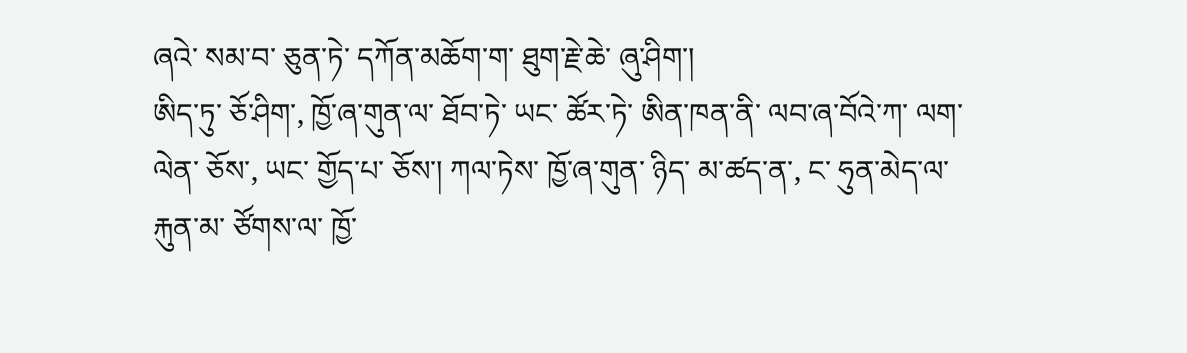ཞའེ་ སམ་བ་ ཅུན་ཏེ་ དཀོན་མཆོག་ག་ ཐུག་རྗེ་ཆེ་ ཞུ་ཤིག་།
ཨིད་ཏུ་ ཅོ་ཤིག་, ཁྱོ་ཞ་གུན་ལ་ ཐོབ་ཏེ་ ཡང་ ཚོར་ཏེ་ ཨིན་ཁན་ནི་ ལབ་ཞ་བོའེ་ཀ་ ལག་ལེན་ ཅོས་, ཡང་ གྱོད་པ་ ཅོས་། ཀལ་ཏེས་ ཁྱོ་ཞ་གུན་ ཉིད་ མ་ཚད་ན་, ང་ ཧུན་མེད་ལ་ རྐུན་མ་ ཙོགས་ལ་ ཁྱོ་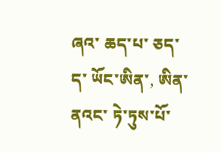ཞའ་ ཆད་པ་ ཅད་ད་ ཡོང་ཨིན་, ཨིན་ནའང་ ཏེ་ཏུས་པོ་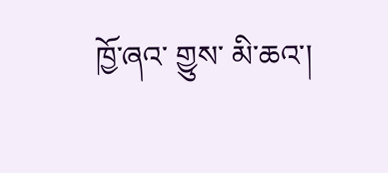ཁྱོ་ཞའ་ གྱུས་ མི་ཆའ་།